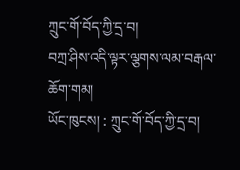ཀྲུང་གོ་བོད་ཀྱི་དྲ་བ།
བཀྲ་ཤིས་འདི་ལྟར་ལྕགས་ལམ་བརྒལ་ཆོག་གམ།
ཡོང་ཁུངས། : ཀྲུང་གོ་བོད་ཀྱི་དྲ་བ།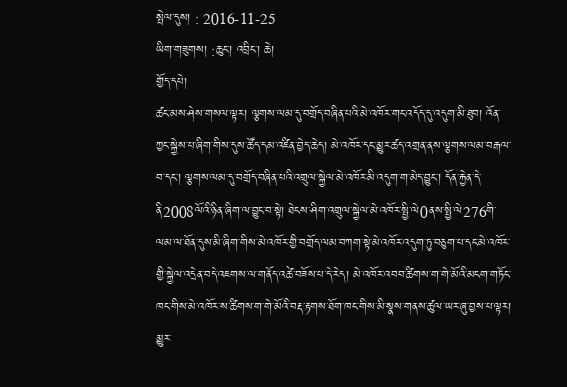སྤེལ་དུས། : 2016-11-25
ཡིག་གཟུགས། :ཆུང་། འབྲིང་། ཆེ།
གྱོད་དཔེ།
ཚང་མས་ཤེས་གསལ་ལྟར། ལྕགས་ལམ་དུ་བགྲོད་བཞིན་པའི་མེ་འཁོར་གང་འདོད་དུ་འདུག་མི་ཐུབ། འོན་ཀྱང་སྐྱེས་པ་ཞིག་གིས་དུས་ཚོད་དམ་འཛིན་བྱེད་ཆེད། མེ་འཁོར་དང་མྱུར་ཚད་འགྲན་ནས་ལྕགས་ལམ་བརྒལ་བ་དང་། ལྕགས་ལམ་དུ་བགྲོད་བཞིན་པའི་འགྲུལ་སྐྱེལ་མེ་འཁོར་མི་འདུག་ག་མེད་བྱུང་། དོན་རྐྱེན་དེ་ནི2008ལོའི་ཉིན་ཞིག་ལ་བྱུང་བ་སྟེ། ཐེངས་ཤིག་འགྲུལ་སྐྱེལ་མེ་འཁོར་སྤྱི་ལེ0ནས་སྤྱི་ལེ276གི་ལམ་ལ་ཐོན་དུས་མི་ཞིག་གིས་མེ་འཁོར་གྱི་བགྲོད་ལམ་བཀག་སྟེ་མེ་འཁོར་འདུག་ཏུ་བཅུག་པ་དང་མེ་འཁོར་གྱི་སྐྱེལ་འདྲེན་བདེ་འཇགས་ལ་གནོད་འཚེ་བཟོས་པ་དེ་རེད། མེ་འཁོར་འབབ་ཚིགས་ག་གེ་མོའི་མངག་གཏོང་ཁང་གིས་མེ་འཁོར་ས་ཚིགས་ག་གེ་མོའི་བརྡ་རྟགས་ཐོག་ཁང་གིས་མི་སྣས་གནས་ཚུལ་ཡར་ཞུ་བྱས་པ་ལྟར། མྱུར་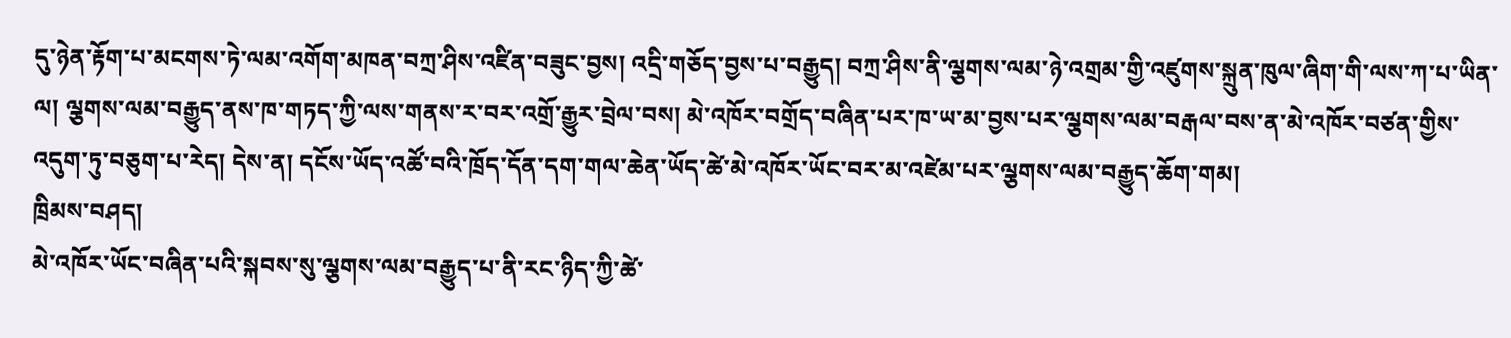དུ་ཉེན་རྟོག་པ་མངགས་ཏེ་ལམ་འགོག་མཁན་བཀྲ་ཤིས་འཛིན་བཟུང་བྱས། འདྲི་གཅོད་བྱས་པ་བརྒྱུད། བཀྲ་ཤིས་ནི་ལྕགས་ལམ་ཉེ་འགྲམ་གྱི་འཛུགས་སྐྲུན་ཁུལ་ཞིག་གི་ལས་ཀ་པ་ཡིན་ལ། ལྕགས་ལམ་བརྒྱུད་ནས་ཁ་གཏད་ཀྱི་ལས་གནས་ར་བར་འགྲོ་རྒྱུར་བྲེལ་བས། མེ་འཁོར་བགྲོད་བཞིན་པར་ཁ་ཡ་མ་བྱས་པར་ལྕགས་ལམ་བརྒལ་བས་ན་མེ་འཁོར་བཙན་གྱིས་འདུག་ཏུ་བཅུག་པ་རེད། དེས་ན། དངོས་ཡོད་འཚོ་བའི་ཁྲོད་དོན་དག་གལ་ཆེན་ཡོད་ཚེ་མེ་འཁོར་ཡོང་བར་མ་འཛེམ་པར་ལྕགས་ལམ་བརྒྱུད་ཆོག་གམ།
ཁྲིམས་བཤད།
མེ་འཁོར་ཡོང་བཞིན་པའི་སྐབས་སུ་ལྕགས་ལམ་བརྒྱུད་པ་ནི་རང་ཉིད་ཀྱི་ཚེ་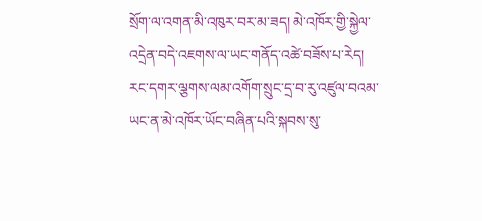སྲོག་ལ་འགན་མི་འཁུར་བར་མ་ཟད། མེ་འཁོར་གྱི་སྐྱེལ་འདྲེན་བདེ་འཇགས་ལ་ཡང་གནོད་འཚེ་བཟོས་པ་རེད།
རང་དགར་ལྕགས་ལམ་འགོག་སྲུང་དྲ་བ་རུ་འཛུལ་བའམ་ཡང་ན་མེ་འཁོར་ཡོང་བཞིན་པའི་སྐབས་སུ་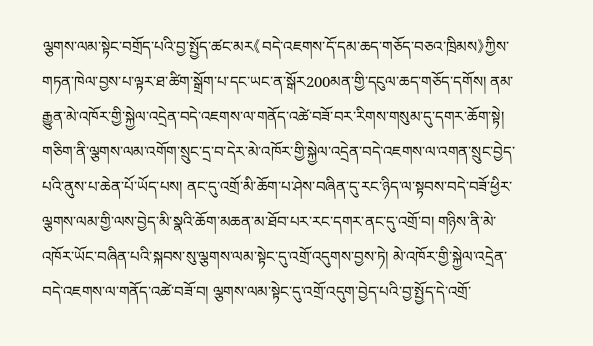ལྕགས་ལམ་སྟེང་བགྲོད་པའི་བྱ་སྤྱོད་ཚང་མར《བདེ་འཇགས་དོ་དམ་ཆད་གཅོད་བཅའ་ཁྲིམས》ཀྱིས་གཏན་ཁེལ་བྱས་པ་ལྟར་ཐ་ཚིག་སྒྲོག་པ་དང་ཡང་ན་སྒོར200མན་གྱི་དངུལ་ཆད་གཅོད་དགོས། ནམ་རྒྱུན་མེ་འཁོར་གྱི་སྐྱེལ་འདྲེན་བདེ་འཇགས་ལ་གནོད་འཚེ་བཟོ་བར་རིགས་གསུམ་དུ་དགར་ཆོག་སྟེ། གཅིག་ནི་ལྕགས་ལམ་འགོག་སྲུང་དྲ་བ་དེར་མེ་འཁོར་གྱི་སྐྱེལ་འདྲེན་བདེ་འཇགས་ལ་འགན་སྲུང་བྱེད་པའི་ནུས་པ་ཆེན་པོ་ཡོད་པས། ནང་དུ་འགྲོ་མི་ཆོག་པ་ཤེས་བཞིན་དུ་རང་ཉིད་ལ་སྟབས་བདེ་བཟོ་ཕྱིར་ལྕགས་ལམ་གྱི་ལས་བྱེད་མི་སྣའི་ཆོག་མཆན་མ་ཐོབ་པར་རང་དགར་ནང་དུ་འགྲོ་བ། གཉིས་ནི་མེ་འཁོར་ཡོང་བཞིན་པའི་སྐབས་སུ་ལྕགས་ལམ་སྟེང་དུ་འགྲོ་འདུགས་བྱས་ཏེ། མེ་འཁོར་གྱི་སྐྱེལ་འདྲེན་བདེ་འཇགས་ལ་གནོད་འཚེ་བཟོ་བ། ལྕགས་ལམ་སྟེང་དུ་འགྲོ་འདུག་བྱེད་པའི་བྱ་སྤྱོད་དེ་འགྲོ་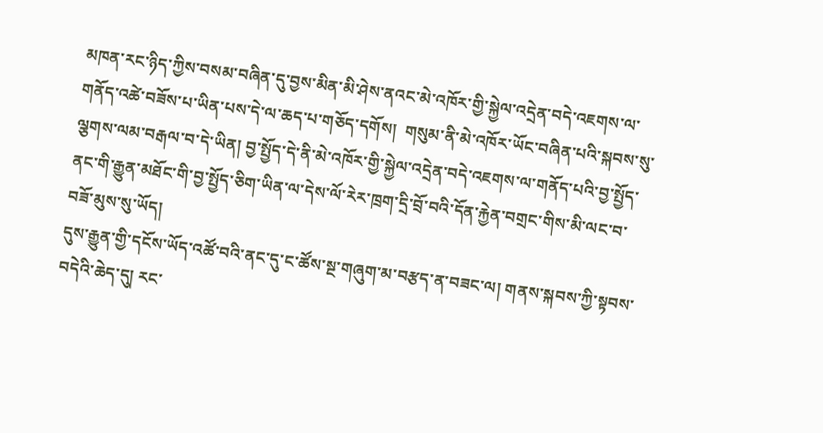མཁན་རང་ཉིད་ཀྱིས་བསམ་བཞིན་དུ་བྱས་མིན་མི་ཤེས་ནའང་མེ་འཁོར་གྱི་སྐྱེལ་འདྲེན་བདེ་འཇགས་ལ་གནོད་འཚེ་བཟོས་པ་ཡིན་པས་དེ་ལ་ཆད་པ་གཅོད་དགོས།  གསུམ་ནི་མེ་འཁོར་ཡོང་བཞིན་པའི་སྐབས་སུ་ལྕགས་ལམ་བརྒལ་བ་དེ་ཡིན། བྱ་སྤྱོད་དེ་ནི་མེ་འཁོར་གྱི་སྐྱེལ་འདྲེན་བདེ་འཇགས་ལ་གནོད་པའི་བྱ་སྤྱོད་ནང་གི་རྒྱུན་མཐོང་གི་བྱ་སྤྱོད་ཅིག་ཡིན་ལ་དེས་ལོ་རེར་ཁྲག་དྲི་བྲོ་བའི་དོན་རྐྱེན་བགྲང་གིས་མི་ལང་བ་བཟོ་མུས་སུ་ཡོད།
དུས་རྒྱུན་གྱི་དངོས་ཡོད་འཚོ་བའི་ནང་དུ་ང་ཚོས་སྔ་གཞུག་མ་བརྩད་ན་བཟང་ལ། གནས་སྐབས་ཀྱི་སྟབས་བདེའི་ཆེད་དུ། རང་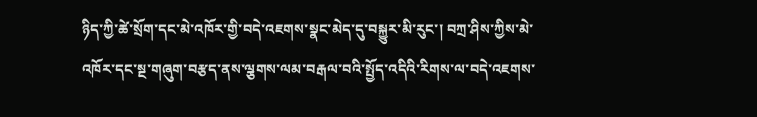ཉིད་ཀྱི་ཚེ་སྲོག་དང་མེ་འཁོར་གྱི་བདེ་འཇགས་སྣང་མེད་དུ་བསྐྱུར་མི་རུང་། བཀྲ་ཤིས་ཀྱིས་མེ་འཁོར་དང་སྔ་གཞུག་བརྩད་ནས་ལྕགས་ལམ་བརྒལ་བའི་སྤྱོད་འདིའི་རིགས་ལ་བདེ་འཇགས་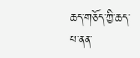ཆད་གཅོད་ཀྱི་ཆད་པ་ནན་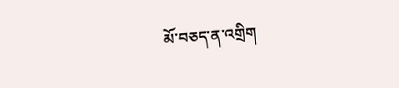མོ་བཅད་ན་འགྲིག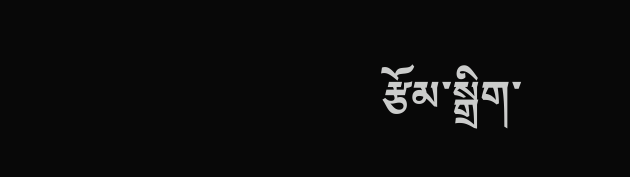རྩོམ་སྒྲིག་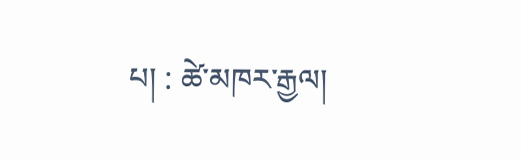པ། : ཚེ་མཁར་རྒྱལ།